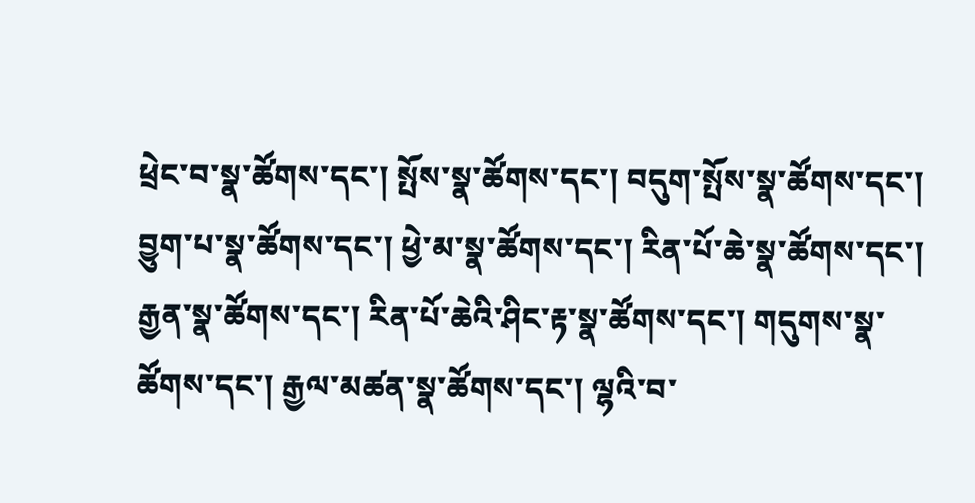ཕྲེང་བ་སྣ་ཚོགས་དང་། སྤོས་སྣ་ཚོགས་དང་། བདུག་སྤོས་སྣ་ཚོགས་དང་། བྱུག་པ་སྣ་ཚོགས་དང་། ཕྱེ་མ་སྣ་ཚོགས་དང་། རིན་པོ་ཆེ་སྣ་ཚོགས་དང་། རྒྱན་སྣ་ཚོགས་དང་། རིན་པོ་ཆེའི་ཤིང་རྟ་སྣ་ཚོགས་དང་། གདུགས་སྣ་ཚོགས་དང་། རྒྱལ་མཚན་སྣ་ཚོགས་དང་། ལྷའི་བ་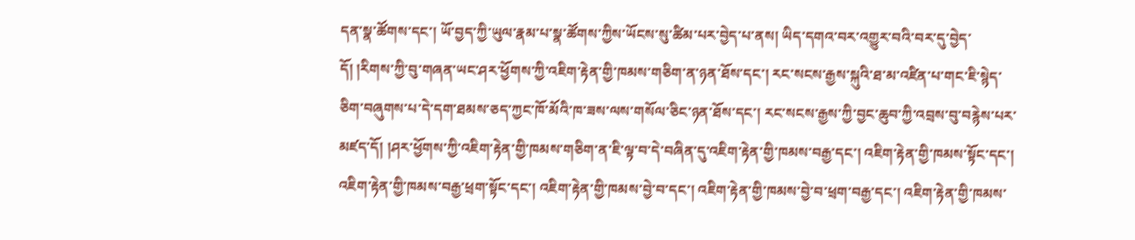དན་སྣ་ཚོགས་དང་། ཡོ་བྱད་ཀྱི་ཡུལ་རྣམ་པ་སྣ་ཚོགས་ཀྱིས་ཡོངས་སུ་ཚིམ་པར་བྱེད་པ་ནས། ཡིད་དགའ་བར་འགྱུར་བའི་བར་དུ་བྱེད་དོ། །རིགས་ཀྱི་བུ་གཞན་ཡང་ཤར་ཕྱོགས་ཀྱི་འཇིག་རྟེན་གྱི་ཁམས་གཅིག་ན་ཉན་ཐོས་དང་། རང་སངས་རྒྱས་སྐུའི་ཐ་མ་འཛིན་པ་གང་ཇི་སྙེད་ཅིག་བཞུགས་པ་དེ་དག་ཐམས་ཅད་ཀྱང་ཁོ་མོའི་ཁ་ཟས་ལས་གསོལ་ཅིང་ཉན་ཐོས་དང་། རང་སངས་རྒྱས་ཀྱི་བྱང་ཆུབ་ཀྱི་འབྲས་བུ་བརྙེས་པར་མཛད་དོ། །ཤར་ཕྱོགས་ཀྱི་འཇིག་རྟེན་གྱི་ཁམས་གཅིག་ན་ཇི་ལྟ་བ་དེ་བཞིན་དུ་འཇིག་རྟེན་གྱི་ཁམས་བརྒྱ་དང་། འཇིག་རྟེན་གྱི་ཁམས་སྟོང་དང་། འཇིག་རྟེན་གྱི་ཁམས་བརྒྱ་ཕྲག་སྟོང་དང་། འཇིག་རྟེན་གྱི་ཁམས་བྱེ་བ་དང་། འཇིག་རྟེན་གྱི་ཁམས་བྱེ་བ་ཕྲག་བརྒྱ་དང་། འཇིག་རྟེན་གྱི་ཁམས་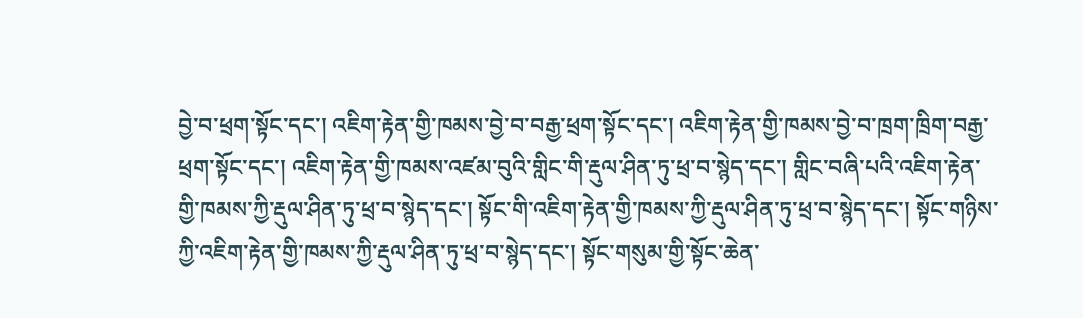བྱེ་བ་ཕྲག་སྟོང་དང་། འཇིག་རྟེན་གྱི་ཁམས་བྱེ་བ་བརྒྱ་ཕྲག་སྟོང་དང་། འཇིག་རྟེན་གྱི་ཁམས་བྱེ་བ་ཁྲག་ཁྲིག་བརྒྱ་ཕྲག་སྟོང་དང་། འཇིག་རྟེན་གྱི་ཁམས་འཛམ་བུའི་གླིང་གི་རྡུལ་ཤིན་ཏུ་ཕྲ་བ་སྙེད་དང་། གླིང་བཞི་པའི་འཇིག་རྟེན་གྱི་ཁམས་ཀྱི་རྡུལ་ཤིན་ཏུ་ཕྲ་བ་སྙེད་དང་། སྟོང་གི་འཇིག་རྟེན་གྱི་ཁམས་ཀྱི་རྡུལ་ཤིན་ཏུ་ཕྲ་བ་སྙེད་དང་། སྟོང་གཉིས་ཀྱི་འཇིག་རྟེན་གྱི་ཁམས་ཀྱི་རྡུལ་ཤིན་ཏུ་ཕྲ་བ་སྙེད་དང་། སྟོང་གསུམ་གྱི་སྟོང་ཆེན་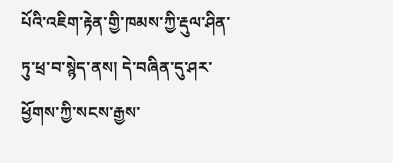པོའི་འཇིག་རྟེན་གྱི་ཁམས་ཀྱི་རྡུལ་ཤིན་ཏུ་ཕྲ་བ་སྙེད་ནས། དེ་བཞིན་དུ་ཤར་ཕྱོགས་ཀྱི་སངས་རྒྱས་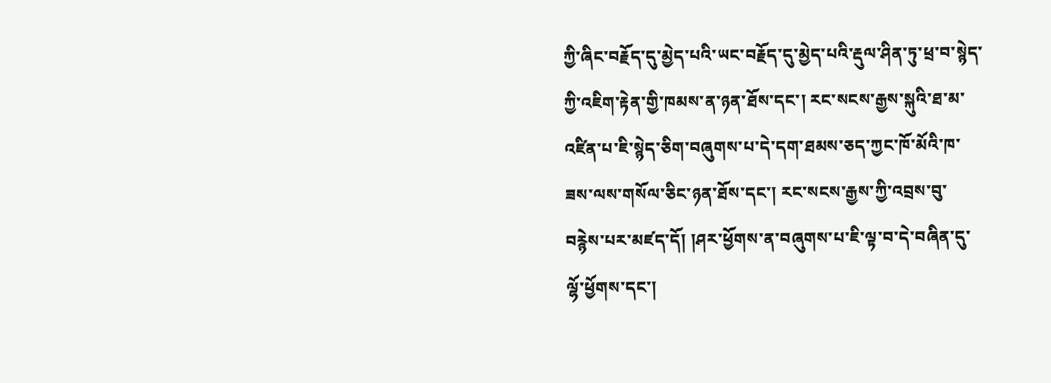ཀྱི་ཞིང་བརྗོད་དུ་མྱེད་པའི་ཡང་བརྗོད་དུ་མྱེད་པའི་རྡུལ་ཤིན་ཏུ་ཕྲ་བ་སྙེད་ཀྱི་འཇིག་རྟེན་གྱི་ཁམས་ན་ཉན་ཐོས་དང་། རང་སངས་རྒྱས་སྐུའི་ཐ་མ་འཛིན་པ་ཇི་སྙེད་ཅིག་བཞུགས་པ་དེ་དག་ཐམས་ཅད་ཀྱང་ཁོ་མོའི་ཁ་ཟས་ལས་གསོལ་ཅིང་ཉན་ཐོས་དང་། རང་སངས་རྒྱས་ཀྱི་འབྲས་བུ་བརྙེས་པར་མཛད་དོ། །ཤར་ཕྱོགས་ན་བཞུགས་པ་ཇི་ལྟ་བ་དེ་བཞིན་དུ་ལྷོ་ཕྱོགས་དང་།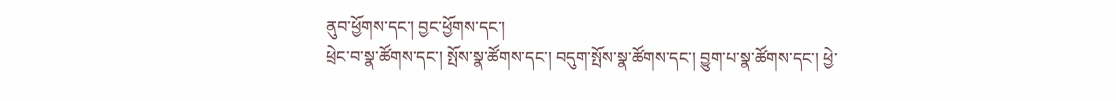ནུབ་ཕྱོགས་དང་། བྱང་ཕྱོགས་དང་།
ཕྲེང་བ་སྣ་ཚོགས་དང་། སྤོས་སྣ་ཚོགས་དང་། བདུག་སྤོས་སྣ་ཚོགས་དང་། བྱུག་པ་སྣ་ཚོགས་དང་། ཕྱེ་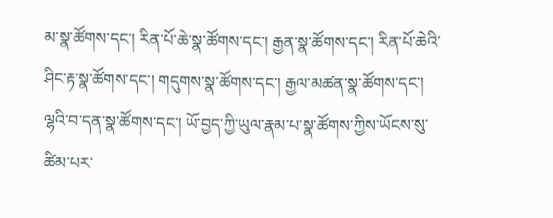མ་སྣ་ཚོགས་དང་། རིན་པོ་ཆེ་སྣ་ཚོགས་དང་། རྒྱན་སྣ་ཚོགས་དང་། རིན་པོ་ཆེའི་ཤིང་རྟ་སྣ་ཚོགས་དང་། གདུགས་སྣ་ཚོགས་དང་། རྒྱལ་མཚན་སྣ་ཚོགས་དང་། ལྷའི་བ་དན་སྣ་ཚོགས་དང་། ཡོ་བྱད་ཀྱི་ཡུལ་རྣམ་པ་སྣ་ཚོགས་ཀྱིས་ཡོངས་སུ་ཚིམ་པར་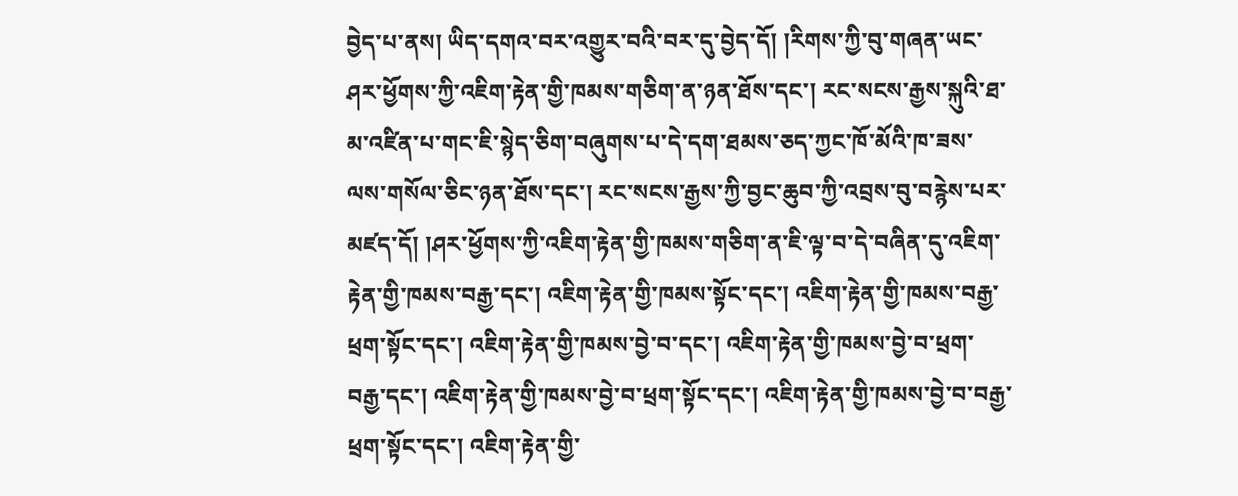བྱེད་པ་ནས། ཡིད་དགའ་བར་འགྱུར་བའི་བར་དུ་བྱེད་དོ། །རིགས་ཀྱི་བུ་གཞན་ཡང་ཤར་ཕྱོགས་ཀྱི་འཇིག་རྟེན་གྱི་ཁམས་གཅིག་ན་ཉན་ཐོས་དང་། རང་སངས་རྒྱས་སྐུའི་ཐ་མ་འཛིན་པ་གང་ཇི་སྙེད་ཅིག་བཞུགས་པ་དེ་དག་ཐམས་ཅད་ཀྱང་ཁོ་མོའི་ཁ་ཟས་ལས་གསོལ་ཅིང་ཉན་ཐོས་དང་། རང་སངས་རྒྱས་ཀྱི་བྱང་ཆུབ་ཀྱི་འབྲས་བུ་བརྙེས་པར་མཛད་དོ། །ཤར་ཕྱོགས་ཀྱི་འཇིག་རྟེན་གྱི་ཁམས་གཅིག་ན་ཇི་ལྟ་བ་དེ་བཞིན་དུ་འཇིག་རྟེན་གྱི་ཁམས་བརྒྱ་དང་། འཇིག་རྟེན་གྱི་ཁམས་སྟོང་དང་། འཇིག་རྟེན་གྱི་ཁམས་བརྒྱ་ཕྲག་སྟོང་དང་། འཇིག་རྟེན་གྱི་ཁམས་བྱེ་བ་དང་། འཇིག་རྟེན་གྱི་ཁམས་བྱེ་བ་ཕྲག་བརྒྱ་དང་། འཇིག་རྟེན་གྱི་ཁམས་བྱེ་བ་ཕྲག་སྟོང་དང་། འཇིག་རྟེན་གྱི་ཁམས་བྱེ་བ་བརྒྱ་ཕྲག་སྟོང་དང་། འཇིག་རྟེན་གྱི་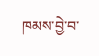ཁམས་བྱེ་བ་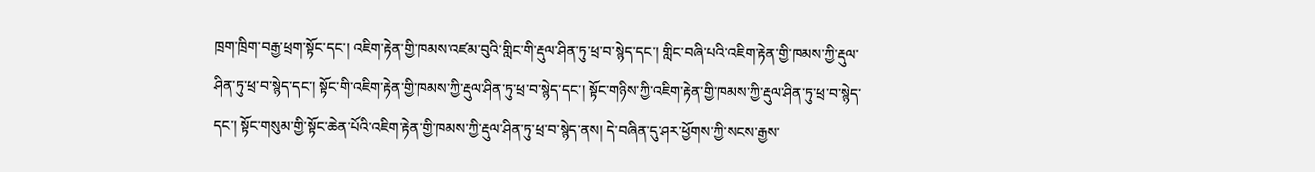ཁྲག་ཁྲིག་བརྒྱ་ཕྲག་སྟོང་དང་། འཇིག་རྟེན་གྱི་ཁམས་འཛམ་བུའི་གླིང་གི་རྡུལ་ཤིན་ཏུ་ཕྲ་བ་སྙེད་དང་། གླིང་བཞི་པའི་འཇིག་རྟེན་གྱི་ཁམས་ཀྱི་རྡུལ་ཤིན་ཏུ་ཕྲ་བ་སྙེད་དང་། སྟོང་གི་འཇིག་རྟེན་གྱི་ཁམས་ཀྱི་རྡུལ་ཤིན་ཏུ་ཕྲ་བ་སྙེད་དང་། སྟོང་གཉིས་ཀྱི་འཇིག་རྟེན་གྱི་ཁམས་ཀྱི་རྡུལ་ཤིན་ཏུ་ཕྲ་བ་སྙེད་དང་། སྟོང་གསུམ་གྱི་སྟོང་ཆེན་པོའི་འཇིག་རྟེན་གྱི་ཁམས་ཀྱི་རྡུལ་ཤིན་ཏུ་ཕྲ་བ་སྙེད་ནས། དེ་བཞིན་དུ་ཤར་ཕྱོགས་ཀྱི་སངས་རྒྱས་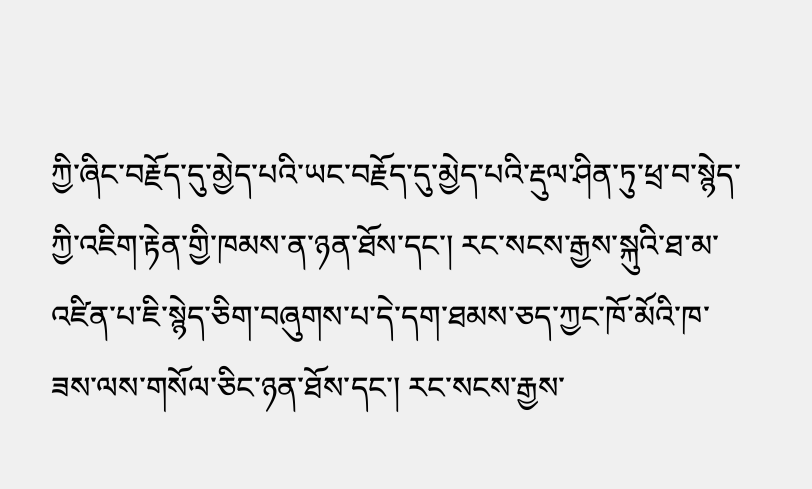ཀྱི་ཞིང་བརྗོད་དུ་མྱེད་པའི་ཡང་བརྗོད་དུ་མྱེད་པའི་རྡུལ་ཤིན་ཏུ་ཕྲ་བ་སྙེད་ཀྱི་འཇིག་རྟེན་གྱི་ཁམས་ན་ཉན་ཐོས་དང་། རང་སངས་རྒྱས་སྐུའི་ཐ་མ་འཛིན་པ་ཇི་སྙེད་ཅིག་བཞུགས་པ་དེ་དག་ཐམས་ཅད་ཀྱང་ཁོ་མོའི་ཁ་ཟས་ལས་གསོལ་ཅིང་ཉན་ཐོས་དང་། རང་སངས་རྒྱས་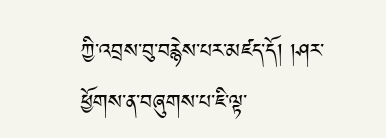ཀྱི་འབྲས་བུ་བརྙེས་པར་མཛད་དོ། །ཤར་ཕྱོགས་ན་བཞུགས་པ་ཇི་ལྟ་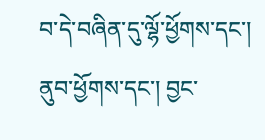བ་དེ་བཞིན་དུ་ལྷོ་ཕྱོགས་དང་། ནུབ་ཕྱོགས་དང་། བྱང་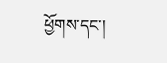ཕྱོགས་དང་།